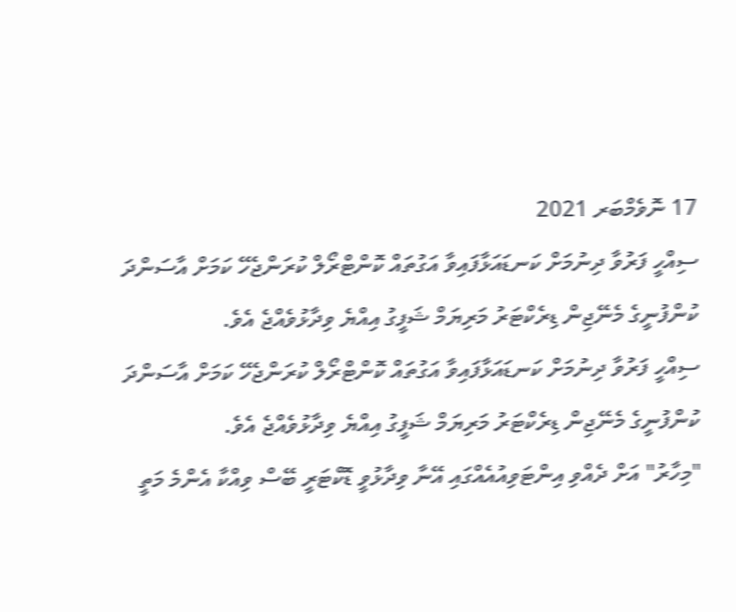17 ނޮވެމްބަރ 2021
ސިއްހީ ފަރުވާ ދިނުމަށް ކަނޑައަޅާފައިވާ އަގުތައް ކޮންޓްރޯލް ކުރަންޖެހޭ ކަމަށް އާސަންދަ ކުންފުނީގެ މެނޭޖިން ޑިރެކްޓަރު މަރިޔަމް ޝަފީގު އިއްޔެ ވިދާޅުވެއްޖެ އެވެ.
ސިއްހީ ފަރުވާ ދިނުމަށް ކަނޑައަޅާފައިވާ އަގުތައް ކޮންޓްރޯލް ކުރަންޖެހޭ ކަމަށް އާސަންދަ ކުންފުނީގެ މެނޭޖިން ޑިރެކްޓަރު މަރިޔަމް ޝަފީގު އިއްޔެ ވިދާޅުވެއްޖެ އެވެ.
"މިހާރު" އަށް ދެއްވި އިންޓަވިއުއެއްގައި އޭނާ ވިދާޅުވީ ޑޮކްޓަރީ ބޭސް ވިއްކާ އެންމެ މަތީ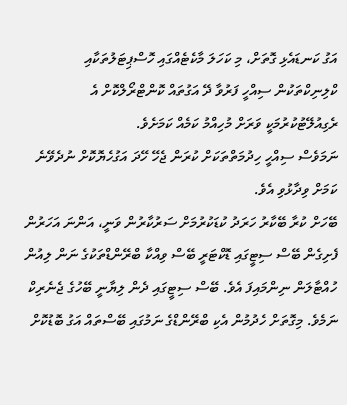އަގު ކަނޑައެޅި ގޮތަށް، މި ކަހަލަ މާކެޓެއްގައި ހޮސްޕިޓަލުތަކާއި ކްލިނިކްތަކުން ސިއްހީ ފަރުވާ ދޭ އަގުތައް ކޮންޓްރޯލްކޮށް އެ ރެގިއުލޭޓުކުރުމަކީ ވަރަށް މުހިއްމު ކަމެއް ކަމަށެވެ.
ނަމަވެސް ސިއްހީ ހިދުމަތްތަކަށް ކުރަން ޖެހޭ ހޭދަ އަގުހެޔޮކޮށް ނުދެވޭނެ ކަމަށް ވިދާޅުވި އެވެ.
ބޭހަށް ކުރާ ބޭކާރު ހަރަދު ކުޑަކުރުމަށް ސަރުކާރުން ވަނީ، އަންނަ އަހަރުން ފެށިގެން ބޭސް ސިޓީގައި ޑޮކްޓަރީ ބޭސް ވިއްކާ ބްރޭންޑްތަކުގެ ނަން ލިއުން ހުއްޓާލަން ނިންމައިފަ އެވެ. ބޭސް ސިޓީގައި ދެން ލިޔާނީ ބޭހުގެ ޖެނެރިކް ނަމެވެ. މިގޮތަށް ހެދުމުން އެކި ބްރޭންޑްގެ ނަމުގައި ބޭސްތައް އަގު ބޮޑުކޮށް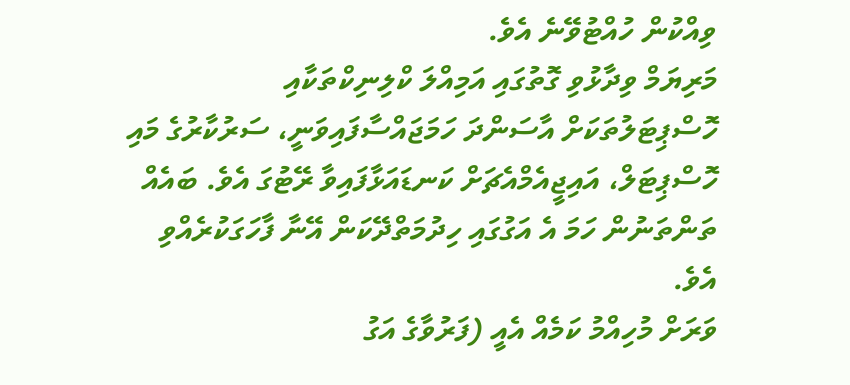ވިއްކުން ހުއްޓުވޭނެ އެވެ.
މަރިޔަމް ވިދާޅުވި ގޮތުގައި އަމިއްލަ ކްލިނިކްތަކާއި ހޮސްޕިޓަލުތަކަށް އާސަންދަ ހަމަޖައްސާފައިވަނީ، ސަރުކާރުގެ މައި ހޮސްޕިޓަލް، އައިޖީއެމްއެޗަށް ކަނޑައަޅާފައިވާ ރޭޓުގަ އެވެ. ބައެއް ތަންތަނުން ހަމަ އެ އަގުގައި ހިދުމަތްދޭކަން އޭނާ ފާހަގަކުރެއްވި އެވެ.
ވަރަށް މުހިއްމު ކަމެއް އެއީ (ފަރުވާގެ އަގު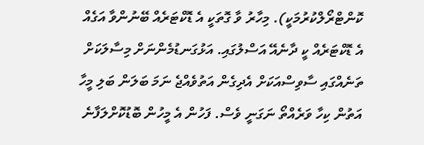ކޮންޓްރޯލްކުރުމަކީ). މިހާރު ވާ ގޮތަކީ އެ ޑޮކްޓަރެއް ބޭނުންވާ އަގެއް އެ ޑޮކްޓަރެއް ކީ ދާނެއޭ އަސްލުގައި. އަޅުގަނޑުމެންނަށް މިސާލަކަށް ތަނެއްގައި ސާވިސްއަކަށް އެދިގެން އަތުވެއްޖެ ނަމަ ބަލަން ބަލި މީހާ އަތުން ކިހާ ވަރެއްތޯ ނަގަނީ ވެސް. ފަހުން އެ މީހުން ބޮޑުކޮށްލަފާނެ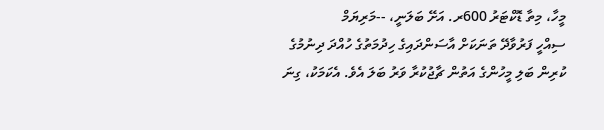މީހާ، މިތާ ޑޮކްޓަރު 600ރ. އަށޭ ބަލަނީ، --މަރިޔަމް
ސިއްހީ ފަރުވާދޭ ތަނަކަށް އާސަންދައިގެ ހިދުމަތުގެ ހުއްދަ ދިނުމުގެ ކުރިން ބަލި މީހުންގެ އަތުން ޗާޖުކުރާ ވަރު ބަލަ އެވެ. އެކަމަކު، ގިނަ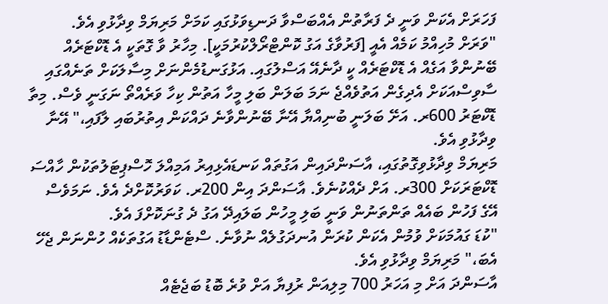ފަހަރަށް އެކަން ވަނީ ދެ ފަރާތުން އެއްބަސްވާ ދަނޑިވަޅުގައި ކަމަށް މަރިޔަމް ވިދާޅުވި އެވެ.
"ވަރަށް މުހިއްމު ކަމެއް އެއީ [ފަރުވާގެ އަގު ކޮންޓްރޯލްކުރުމަކީ]. މިހާރު ވާ ގޮތަކީ އެ ޑޮކްޓަރެއް ބޭނުންވާ އަގެއް އެ ޑޮކްޓަރެއް ކީ ދާނެއޭ އަސްލުގައި. އަޅުގަނޑުމެންނަށް މިސާލަކަށް ތަނެއްގައި ސާވިސްއަކަށް އެދިގެން އަތުވެއްޖެ ނަމަ ބަލަން ބަލި މީހާ އަތުން ކިހާ ވަރެއްތޯ ނަގަނީ ވެސް. މިތާ ޑޮކްޓަރު 600ރ. އަށޭ ބަލަނީ ބުނިއްޔާ އޭނާ ބޭނުންވާނެ ދައްކަން އިތުރުބައި ލާފައި،" އޭނާ ވިދާޅުވި އެވެ.
މަރިޔަމް ވިދާޅުވިގޮތުގައި، އާސަންދައިން އަގުތައް ކަނޑައެޅިއިރު އަމިއްލަ ހޮސްޕިޓަލުތަކުން ހާއްސަ ޑޮކްޓަރަކަށް 300ރ. އަށް ދެއްކުނެވެ. އާސަންދަ އިން 200ރ. ކަވަރުކޮށްދެ އެވެ. ނަމަވެސް އޭގެ ފަހުން ބައެއް ތަންތަނުން ވަނީ ބަލި މީހުން ބަލައިދޭ އަގު ދެ ގުނަކޮށްފަ އެވެ.
"ކުޑަ ގައުމަކަށް ވުމުން އެކަން ކުރަން އުނދަގުލެއް ނުވާނެ. ސްޓެންޑާޑު އަގުތަކެއް ހުންނަން ޖެހޭ އެބަ،" މަރިޔަމް ވިދާޅުވި އެވެ.
އާސަންދަ އަށް މި އަހަރު 700 މިލިއަން ރުފިޔާ އަށް ވުރެ ބޮޑު ބަޖެޓެއް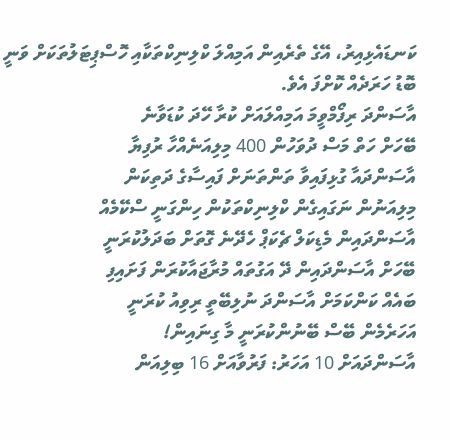ކަނޑައެޅިއިރު، އޭގެ ތެރެއިން އަމިއްލަ ކްލިނިކްތަކާއި ހޮސްޕިޓަލުތަކަށް ވަނީ ބޮޑު ހަރަދެއް ކޮށްފަ އެވެ.
އާސަންދަ ރިފޯމްވީމަ އަމިއްލައަށް ކުރާ ހޭދަ ކުޑަވާނެ
ބޭހަށް ހަތް މަސް ދުވަހުން 400 މިލިއަނެއްހާ ރުފިޔާ
އާސަންދައާ ގުޅިފައިވާ ތަންތަނަށް ފައިސާގެ ދަތިކަން
މިލިއަނުން ނަގައިގެން ކްލިނިކްތަކުން ހިންގަނީ ސްކޭމެއް
އާސަންދައިން މެޑިކަލް ޗެކަޕް ހެދޭނެ ގޮތަށް ބަދަލުކުރަނީ
ބޭހަށް އާސަންދައިން ދޭ އަގުތައް މުރާޖައާކުރަން ފަށައިފި
ބައެއް ކަންކަމަށް އާސަންދަ ނުލިބޭތީ ރިވިއު ކުރަނީ
އަހަރެމެން ބޭސް ބޭނުންކުރަނީ މާ ގިނައިން!
އާސަންދައަށް 10 އަހަރު: ފަރުވާއަށް 16 ބިލިއަން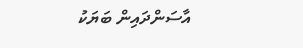އާސަންދައިން ބަޔަކު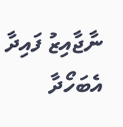ނާޖާއިޒު ފައިދާ އެބަހޯދާ